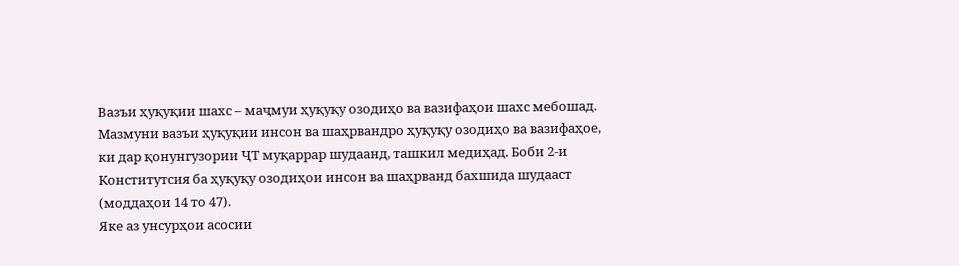Вазъи ҳуқуқии шахс – маҷмуи ҳуқуқу озодиҳо ва вазифаҳои шахс мебошад.
Мазмуни вазъи ҳуқуқии инсон ва шаҳрвандро ҳуқуқу озодиҳо ва вазифаҳое, ки дар қонунгузории ҶТ муқаррар шудаанд, ташкил медиҳад. Боби 2-и Конститутсия ба ҳуқуқу озодиҳои инсон ва шаҳрванд бахшида шудааст (моддаҳои 14 то 47).
Яке аз унсурҳои асосии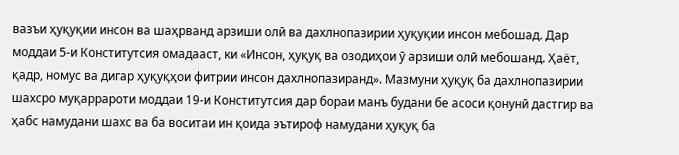вазъи ҳуқуқии инсон ва шаҳрванд арзиши олӣ ва дахлнопазирии ҳуқуқии инсон мебошад. Дар моддаи 5-и Конститутсия омадааст, ки «Инсон, ҳуқуқ ва озодиҳои ӯ арзиши олӣ мебошанд. Ҳаёт, қадр, номус ва дигар ҳуқуқҳои фитрии инсон дахлнопазиранд». Мазмуни ҳуқуқ ба дахлнопазирии шахсро муқаррароти моддаи 19-и Конститутсия дар бораи манъ будани бе асоси қонунӣ дастгир ва ҳабс намудани шахс ва ба воситаи ин қоида эътироф намудани ҳуқуқ ба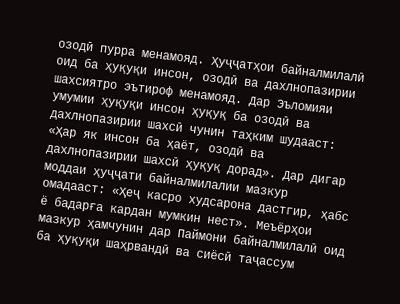озодӣ пурра менамояд. Ҳуҷҷатҳои байналмилалӣ оид ба ҳуқуқи инсон, озодӣ ва дахлнопазирии шахсиятро эътироф менамояд. Дар Эъломияи умумии ҳуқуқи инсон ҳуқуқ ба озодӣ ва дахлнопазирии шахсӣ чунин таҳким шудааст: «Ҳар як инсон ба ҳаёт, озодӣ ва дахлнопазирии шахсӣ ҳуқуқ дорад». Дар дигар моддаи ҳуҷҷати байналмилалии мазкур омадааст: «Ҳеҷ касро худсарона дастгир, ҳабс ё бадарға кардан мумкин нест». Меъёрҳои мазкур ҳамчунин дар Паймони байналмилалӣ оид ба ҳуқуқи шаҳрвандӣ ва сиёсӣ таҷассум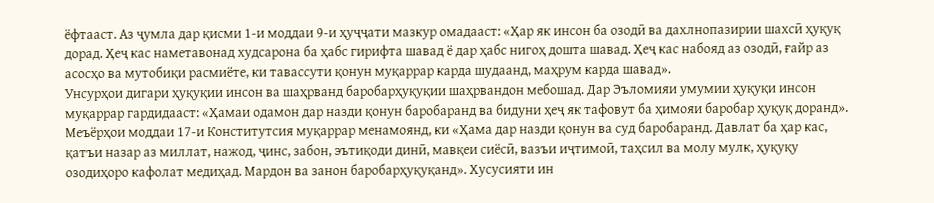ёфтааст. Аз ҷумла дар қисми 1-и моддаи 9-и ҳуҷҷати мазкур омадааст: «Ҳар як инсон ба озодӣ ва дахлнопазирии шахсӣ ҳуқуқ дорад. Ҳеҷ кас наметавонад худсарона ба ҳабс гирифта шавад ё дар ҳабс нигоҳ дошта шавад. Ҳеҷ кас набояд аз озодӣ, ғайр аз асосҳо ва мутобиқи расмиёте, ки тавассути қонун муқаррар карда шудаанд, маҳрум карда шавад».
Унсурҳои дигари ҳуқуқии инсон ва шаҳрванд баробарҳуқуқии шаҳрвандон мебошад. Дар Эъломияи умумии ҳуқуқи инсон муқаррар гардидааст: «Ҳамаи одамон дар назди қонун баробаранд ва бидуни ҳеҷ як тафовут ба ҳимояи баробар ҳуқуқ доранд». Меъёрҳои моддаи 17-и Конститутсия муқаррар менамоянд, ки «Ҳама дар назди қонун ва суд баробаранд. Давлат ба ҳар кас, қатъи назар аз миллат, нажод, ҷинс, забон, эътиқоди динӣ, мавқеи сиёсӣ, вазъи иҷтимоӣ, таҳсил ва молу мулк, ҳуқуқу озодиҳоро кафолат медиҳад. Мардон ва занон баробарҳуқуқанд». Хусусияти ин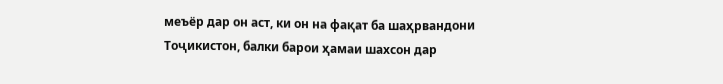меъёр дар он аст, ки он на фақат ба шаҳрвандони Тоҷикистон, балки барои ҳамаи шахсон дар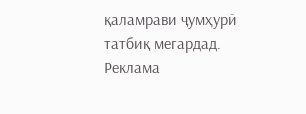қаламрави ҷумҳурӣ татбиқ мегардад.
Реклама